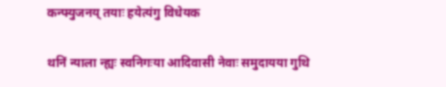कन्फ्युजनय् तयाः हयेत्यंगु विधेयक

थनिं न्याला न्ह्यः स्वनिगःया आदिवासी नेवाः समुदायया गुथि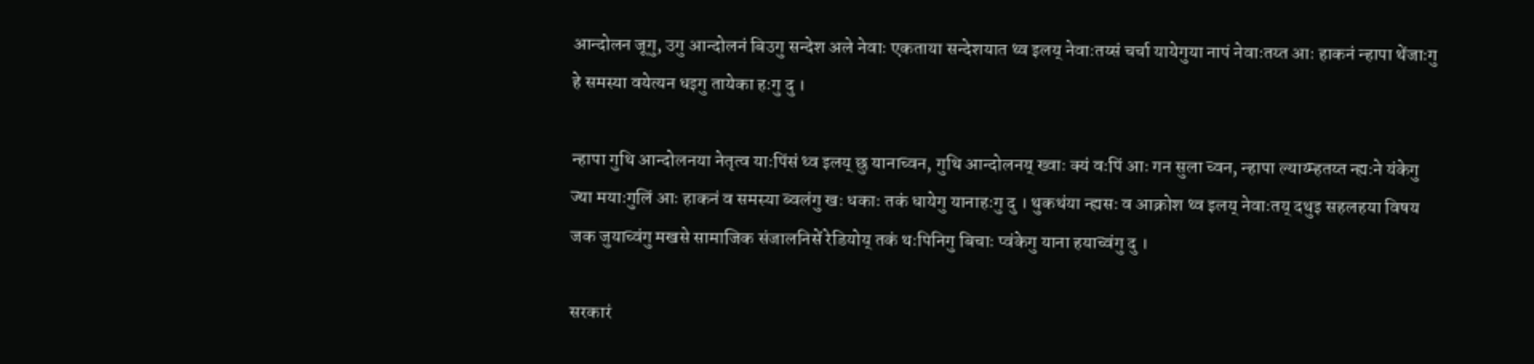आन्दोलन जूगु, उगु आन्दोलनं बिउगु सन्देश अले नेवाः एकताया सन्देशयात थ्व इलय् नेवाःतय्सं चर्चा यायेगुया नापं नेवाःतय्त आः हाकनं न्हापा थेंजाःगु हे समस्या वयेत्यन धइगु तायेका हःगु दु ।

न्हापा गुथि आन्दोलनया नेतृत्व याःपिंसं थ्व इलय् छु यानाच्वन, गुथि आन्दोलनय् ख्वाः क्यं वःपिं आः गन सुला च्वन, न्हापा ल्याय्म्हतय्त न्ह्यःने यंकेगु ज्या मयाःगुलिं आः हाकनं व समस्या ब्वलंगु खः धकाः तकं धायेगु यानाहःगु दु । थुकथंया न्ह्यसः व आक्रोश थ्व इलय् नेवाःतय् दथुइ सहलहया विषय जक जुयाच्वंगु मखसे सामाजिक संजालनिसें रेडियोय् तकं थःपिनिगु बिचाः प्वंकेगु याना हयाच्वंगु दु ।

सरकारं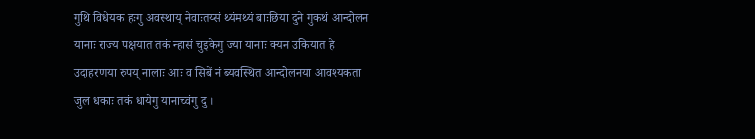गुथि विधेयक हःगु अवस्थाय् नेवाःतय्सं थ्यंमथ्यं बाःछिया दुने गुकथं आन्दोलन यानाः राज्य पक्षयात तकं न्हासं चुइकेगु ज्या यानाः क्यन उकियात हे उदाहरणया रुपय् नालाः आः व सिबें नं ब्यवस्थित आन्दोलनया आवश्यकता जुल धकाः तकं धायेगु यानाच्वंगु दु ।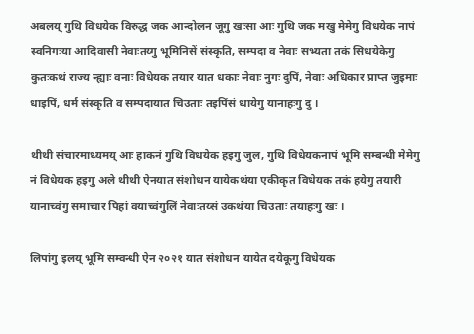अबलय् गुथि विधयेक विरुद्ध जक आन्दोलन जूगु खःसा आः गुथि जक मखु मेमेगु विधयेक नापं स्वनिगःया आदिवासी नेवाःतय्गु भूमिनिसें संस्कृति, सम्पदा व नेवाः सभ्यता तकं सिधयेकेगु कुतःकथं राज्य न्ह्याः वनाः विधेयक तयार यात धकाः नेवाः नुगः दुपिं, नेवाः अधिकार प्राप्त जुइमाः धाइपिं, धर्म संस्कृति व सम्पदायात चिउताः तइपिंसं धायेगु यानाहःगु दु ।

थीथी संचारमाध्यमय् आः हाकनं गुथि विधयेक हइगु जुल, गुथि विधेयकनापं भूमि सम्बन्धी मेमेगु नं विधेयक हइगु अले थीथी ऐनयात संशोधन यायेकथंया एकीकृत विधेयक तकं हयेगु तयारी यानाच्वंगु समाचार पिहां वयाच्वंगुलिं नेवाःतय्सं उकथंया चिउताः तयाहःगु खः ।

लिपांगु इलय् भूमि सम्वन्धी ऐन २०२१ यात संशोधन यायेत दयेकूगु विधेयक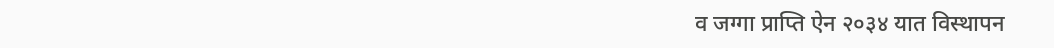व जग्गा प्राप्ति ऐन २०३४ यात विस्थापन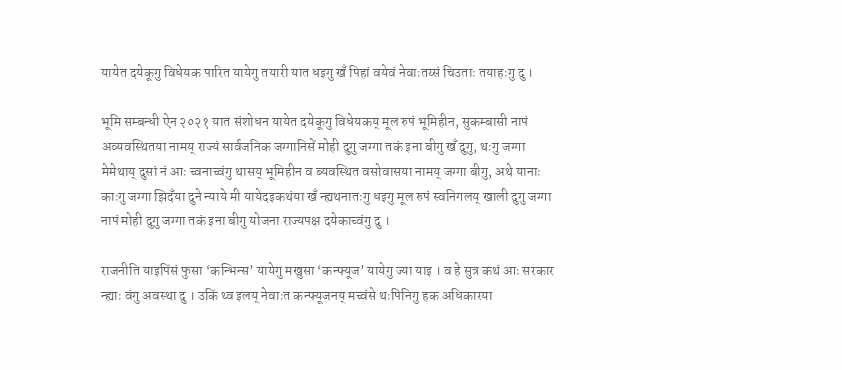यायेत दयेकूगु विधेयक पारित यायेगु तयारी यात धइगु खँ पिहां वयेवं नेवाःतय्सं चिउताः तयाहःगु दु ।

भूमि सम्बन्धी ऐन २०२१ यात संशोधन यायेत दयेकूगु विधेयकय् मूल रुपं भूमिहीन, सुकम्बासी नापं अव्यवस्थितया नामय् राज्यं सार्वजनिक जग्गानिसें मोही दुगु जग्गा तकं इना बीगु खँ दुगु, थःगु जग्गा मेमेथाय् दुसां नं आः च्वनाच्वंगु थासय् भूमिहीन व ब्यवस्थित वसोवासया नामय् जग्गा बीगु, अथे यानाः काःगु जग्गा झिदँया दुने न्याये मी यायेदइकथंया खँ न्ह्यथनातःगु धइगु मूल रुपं स्वनिगलय् खाली दुगु जग्गा नापं मोही दुगु जग्गा तकं इना बीगु योजना राज्यपक्ष दयेकाच्वंगु दु ।

राजनीति याइपिंसं फुसा ‘कन्भिन्स’ यायेगु मखुसा ‘कन्फ्यूज’ यायेगु ज्या याइ । व हे सुत्र कथं आः सरकार न्ह्याः वंगु अवस्था दु । उकिं थ्व इलय् नेवाःत कन्फ्यूजनय् मच्वंसे थःपिनिगु हक अधिकारया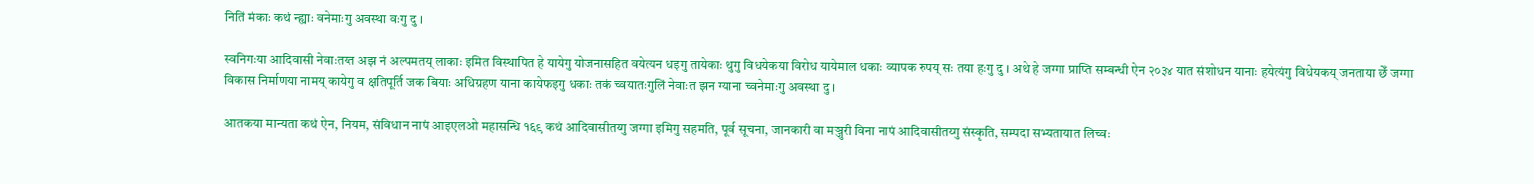नितिं मंकाः कथं न्ह्याः वनेमाःगु अवस्था वःगु दु ।

स्वनिगःया आदिवासी नेवाःतय्त अझ नं अल्पमतय् लाकाः इमित विस्थापित हे यायेगु योजनासहित वयेत्यन धइगु तायेकाः थुगु विधयेकया विरोध यायेमाल धकाः व्यापक रुपय् सः तया हःगु दु । अथे हे जग्गा प्राप्ति सम्बन्धी ऐन २०३४ यात संशोधन यानाः हयेत्यंगु विधेयकय् जनताया छेँ जग्गा विकास निर्माणया नामय् कायेगु व क्षतिपूर्ति जक बियाः अधिग्रहण याना कायेफइगु धकाः तकं च्वयातःगुलिं नेवाःत झन ग्याना च्वनेमाःगु अवस्था दु ।

आतकया मान्यता कथं ऐन, नियम, संविधान नापं आइएलओ महासन्धि १६९ कथं आदिवासीतय्गु जग्गा इमिगु सहमति, पूर्व सूचना, जानकारी वा मञ्जुरी विना नापं आदिवासीतय्गु संस्कृति, सम्पदा सभ्यतायात लिच्वः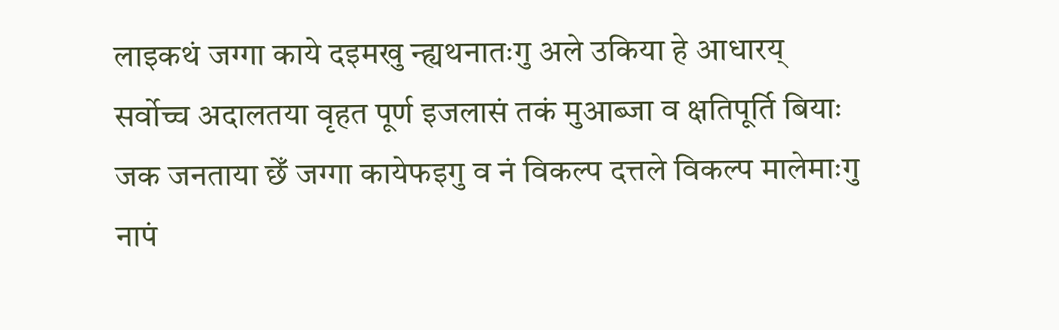लाइकथं जग्गा काये दइमखु न्ह्यथनातःगु अले उकिया हे आधारय् सर्वोच्च अदालतया वृहत पूर्ण इजलासं तकं मुआब्जा व क्षतिपूर्ति बियाः जक जनताया छेँ जग्गा कायेफइगु व नं विकल्प दत्तले विकल्प मालेमाःगु नापं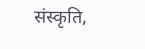संस्कृति,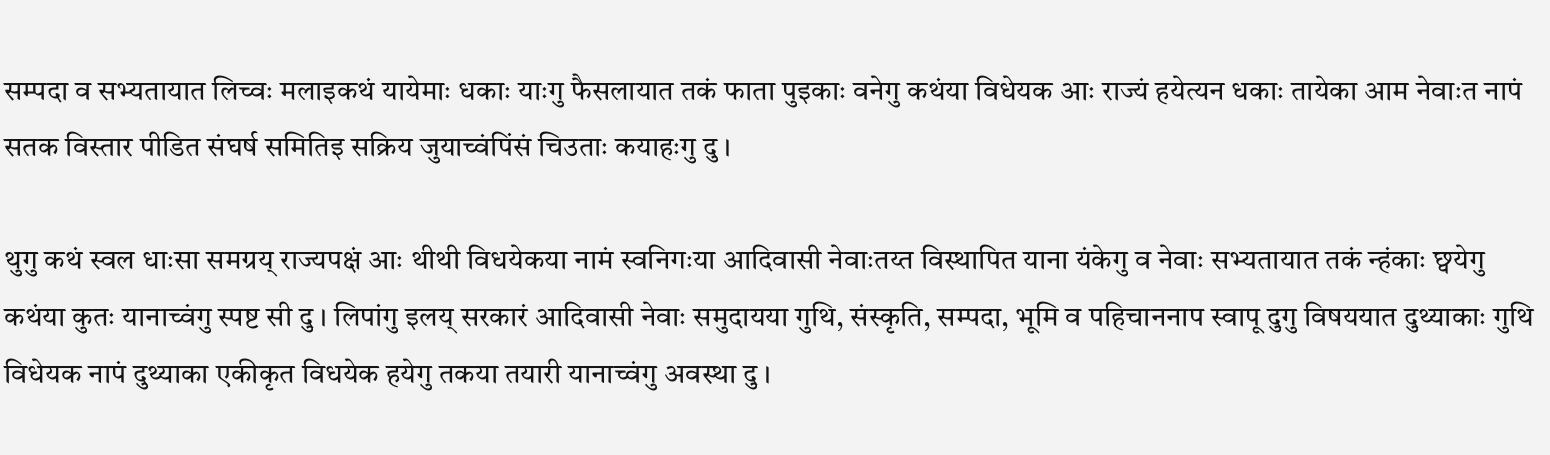सम्पदा व सभ्यतायात लिच्वः मलाइकथं यायेमाः धकाः याःगु फैसलायात तकं फाता पुइकाः वनेगु कथंया विधेयक आः राज्यं हयेत्यन धकाः तायेका आम नेवाःत नापं सतक विस्तार पीडित संघर्ष समितिइ सक्रिय जुयाच्वंपिंसं चिउताः कयाहःगु दु ।

थुगु कथं स्वल धाःसा समग्रय् राज्यपक्षं आः थीथी विधयेकया नामं स्वनिगःया आदिवासी नेवाःतय्त विस्थापित याना यंकेगु व नेवाः सभ्यतायात तकं न्हंकाः छ्वयेगु कथंया कुतः यानाच्वंगु स्पष्ट सी दु । लिपांगु इलय् सरकारं आदिवासी नेवाः समुदायया गुथि, संस्कृति, सम्पदा, भूमि व पहिचाननाप स्वापू दुगु विषययात दुथ्याकाः गुथि विधेयक नापं दुथ्याका एकीकृत विधयेक हयेगु तकया तयारी यानाच्वंगु अवस्था दु ।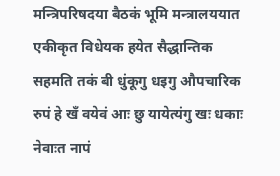मन्त्रिपरिषदया बैठकं भूमि मन्त्रालययात एकीकृत विधेयक हयेत सैद्धान्तिक सहमति तकं बी धुंकूगु धइगु औपचारिक रुपं हे खँ वयेवं आः छु यायेत्यंगु खः धकाः नेवाःत नापं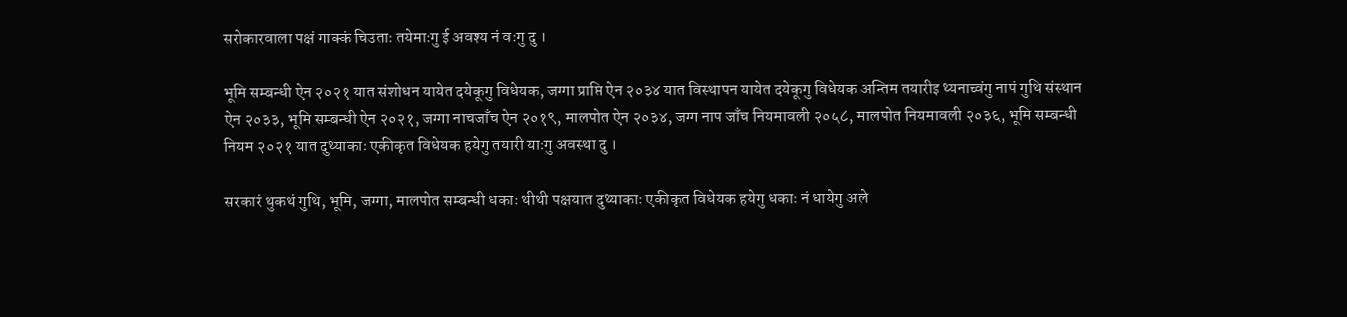सरोकारवाला पक्षं गाक्कं चिउताः तयेमाःगु ई अवश्य नं वःगु दु ।

भूमि सम्बन्धी ऐन २०२१ यात संशोधन यायेत दयेकूगु विधेयक, जग्गा प्राप्ति ऐन २०३४ यात विस्थापन यायेत दयेकूगु विधेयक अन्तिम तयारीइ थ्यनाच्वंगु नापं गुथि संस्थान ऐन २०३३, भूमि सम्बन्धी ऐन २०२१, जग्गा नाचजाँच ऐन २०१९, मालपोत ऐन २०३४, जग्ग नाप जाँच नियमावली २०५८, मालपोत नियमावली २०३६, भूमि सम्बन्धी नियम २०२१ यात दुथ्याकाः एकीकृत विधेयक हयेगु तयारी याःगु अवस्था दु ।

सरकारं थुकथं गुथि, भूमि, जग्गा, मालपोत सम्बन्धी धकाः थीथी पक्षयात दुथ्याकाः एकीकृत विधेयक हयेगु धकाः नं धायेगु अले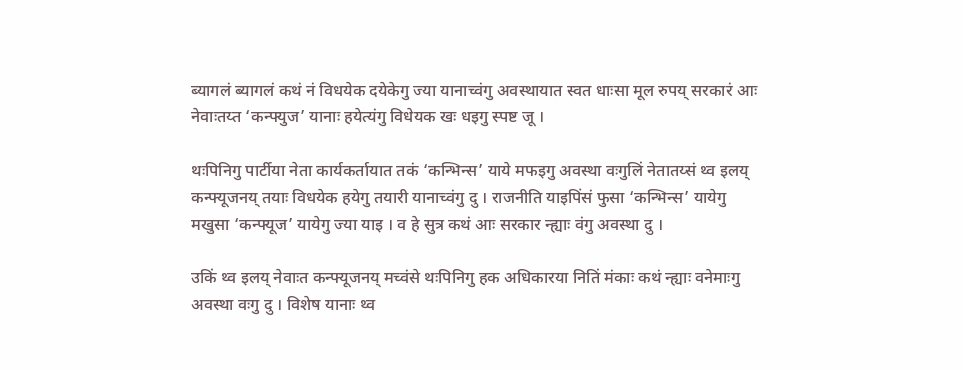ब्यागलं ब्यागलं कथं नं विधयेक दयेकेगु ज्या यानाच्वंगु अवस्थायात स्वत धाःसा मूल रुपय् सरकारं आः नेवाःतय्त ‘कन्फ्युज’ यानाः हयेत्यंगु विधेयक खः धइगु स्पष्ट जू ।

थःपिनिगु पार्टीया नेता कार्यकर्तायात तकं ‘कन्भिन्स’ याये मफइगु अवस्था वःगुलिं नेतातय्सं थ्व इलय् कन्फ्यूजनय् तयाः विधयेक हयेगु तयारी यानाच्वंगु दु । राजनीति याइपिंसं फुसा ‘कन्भिन्स’ यायेगु मखुसा ‘कन्फ्यूज’ यायेगु ज्या याइ । व हे सुत्र कथं आः सरकार न्ह्याः वंगु अवस्था दु ।

उकिं थ्व इलय् नेवाःत कन्फ्यूजनय् मच्वंसे थःपिनिगु हक अधिकारया नितिं मंकाः कथं न्ह्याः वनेमाःगु अवस्था वःगु दु । विशेष यानाः थ्व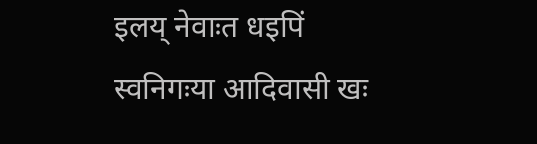इलय् नेवाःत धइपिं स्वनिगःया आदिवासी खः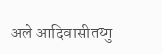अले आदिवासीतय्गु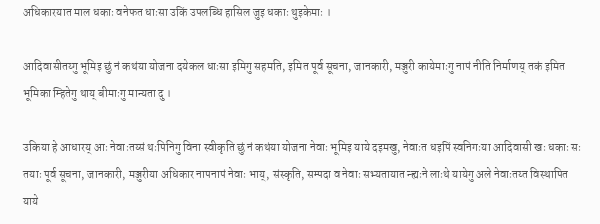अधिकारयात माल धकाः वनेफत धाःसा उकिं उपलब्धि हासिल जुइ धकाः थुइकेमाः ।

आदिवासीतय्गु भूमिइ छुं नं कथंया योजना दयेकल धाःसा इमिगु सहमति, इमित पूर्व सूचना, जानकारी, मञ्जुरी कायेमाःगु नापं नीति निर्माणय् तकं इमित भूमिका म्हितेगु थाय् बीमाःगु मान्यता दु ।

उकिया हे आधारय् आः नेवाःतय्सं थःपिनिगु विना स्वीकृति छुं नं कथंया योजना नेवाः भूमिइ याये दइमखु, नेवाःत धइपिं स्वनिगःया आदिवासी खः धकाः सः तयाः पूर्व सूचना, जानकारी, मञ्जुरीया अधिकार नापनापं नेवाः भाय्, संस्कृति, सम्पदा व नेवाः सभ्यतायात न्ह्यःने लाःथे यायेगु अले नेवाःतय्त विस्थापित याये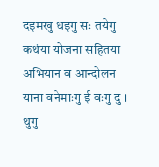दइमखु धइगु सः तयेगु कथंया योजना सहितया अभियान व आन्दोलन याना वनेमाःगु ई वःगु दु । थुगु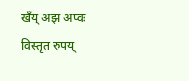खँय् अझ अप्वः विस्तृत रुपय्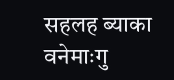सहलह ब्याका वनेमाःगु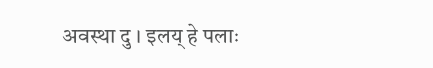अवस्था दु । इलय् हे पलाः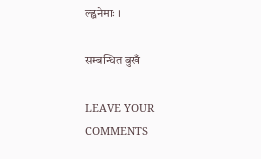ल्ह्वनेमाः ।

सम्बन्धित बुखँ

LEAVE YOUR COMMENTS